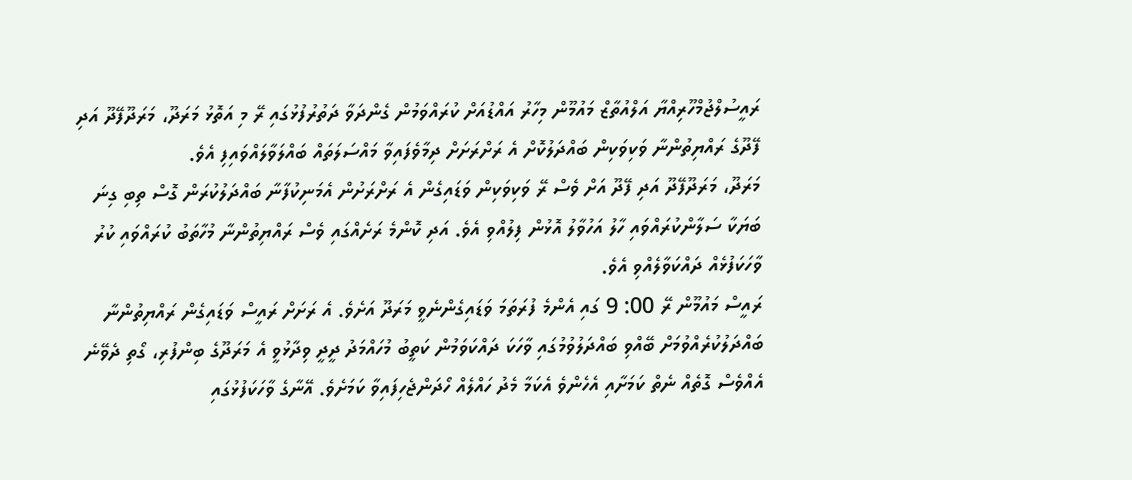ރައީސުލްޖުމްހޫރިއްޔާ އަލްއުތާޒް މައުމޫން މިހާރު އައްޑުއަށް ކުރައްވަމުން ގެންދަވާ ދަތުރުފުޅުގައި ރޭ މި އަތޮޅު މަރަދޫ، މަރަދޫފޭދޫ އަދި ފޭދޫގެ ރައްޔިތުންނާ ވަކިވަކިން ބައްދަލުކޮށް އެ ރަށްރަށަށް ދިމާވެފައިވާ މައްސަލަތައް ބައްލަވާލައްވައިފި އެވެ.
މަރަދޫ، މަރަދޫފޭދޫ އަދި ފޭދޫ އަށް ވެސް ރޭ ވަކިވަކިން ވަޑައިގެން އެ ރަށްރަށުން އެމަނިކުފާނާ ބައްދަލުކުރަން ގޮސް ތިބި ގިނަ ބަޔަކާ ސަލާންކުރައްވައި ހާލު އަހުވާލު އޮޅުން ފިލުއްވި އެވެ. އަދި ކޮންމެ ރަށެއްގައި ވެސް ރައްޔިތުންނާ މުހާތަބު ކުރައްވައި ކުރު ވާހަކަފުޅެއް ދައްކަވާލެއްވި އެވެ.
ރައީސް މައުމޫން ރޭ 00: 9 ގައި އެންމެ ފުރަތަމަ ވަޑައިގެންނެވީ މަރަދޫ އަށެވެ. އެ ރަށަށް ރައީސް ވަޑައިގެން ރައްޔިތުންނާ ބައްދަލުކުރެއްވުމަށް ބޭއްވި ބައްދަލުވުމުގައި ވާހަކަ ދައްކަވަމުން ކަތީބު މުހައްމަދު ދީދީ ވިދާޅުވީ އެ މަރަދޫގެ ބިންފުރި، ގޯތި ދެވޭނެ އެއްވެސް ގޮތެއް ނެތް ކަމަށާއި އެހެންވެ އެކަމާ މެދު ހައްލެއް ހޯދަންޖެހިފައިވާ ކަމަށެވެ. އޭނާގެ ވާހަކަފުޅުގައި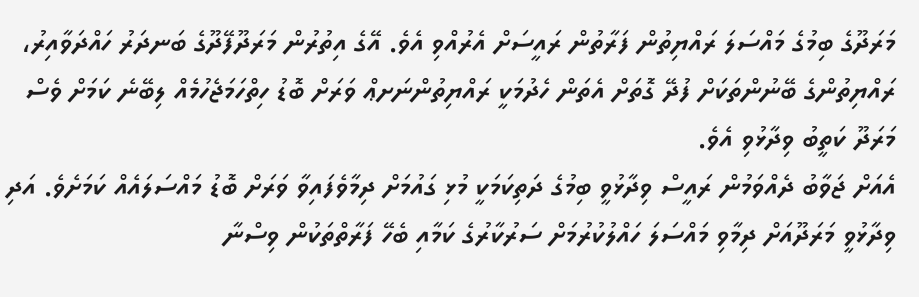މަރަދޫގެ ބިމުގެ މައްސަލަ ރައްޔިތުން ފަރާތުން ރައީސަށް އެރުއްވި އެވެ. އޭގެ އިތުރުން މަރަދޫފޭދޫގެ ބަނދަރު ހައްދަވާއިރު، ރައްޔިތުންގެ ބޭނުންތަކަށް ފުދޭ ގޮތަށް އެތަން ހެދުމަކީ ރައްޔިތުންނަށޢް ވަރަށް ބޮޑު ހިތްހަމަޖެހުމެއް ލިބޭނެ ކަމަށް ވެސް މަރަދޫ ކަތީބު ވިދާޅުވި އެވެ.
އެއަށް ޖަވާބު ދެއްވަމުން ރައީސް ވިދާޅުވީ ބިމުގެ ދަތިކަމަކީ މުޅި ގައުމަށް ދިމާވެފައިވާ ވަރަށް ބޮޑު މައްސަލައެއް ކަމަށެވެ. އަދި ވިދާޅުވީ މަރަދޫއަށް ދިމާވި މައްސަލަ ހައްލުކުރުމަށް ސަރުކާރުގެ ކަމާއި ބެހޭ ފަރާތްތަކުން ވިސްނާ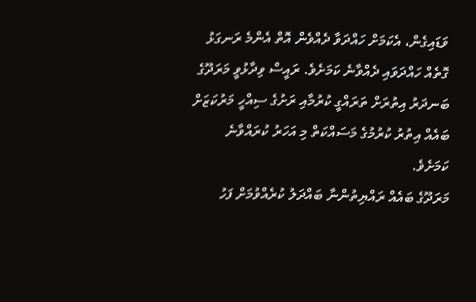ވަޑައިގެން، އެކަމަށް ހައްދަވާ ދެއްވެން އޮތް އެންމެ ރަނގަޅު ގޮތެއް ހައްދަވައި ދެއްވާނެ ކަމަށެވެ. ރައީސް ވިދާޅުވީ މަރަދޫގެ ބަނދަރު އިތުރަށް ތަރައްގީ ކުރުމާއި ރަށުގެ ސިއްހީ މަރުކަޒަށް ބައެއް އިތުރު ކުރުމުގެ މަސައްކަތް މި އަހަރު ކުރައްވާނެ ކަމަށެވެ.
މަރަދޫގެ ބައެއް ރައްޔިތުންނާ ބައްދަލު ކުރެއްވުމަށް ފަހު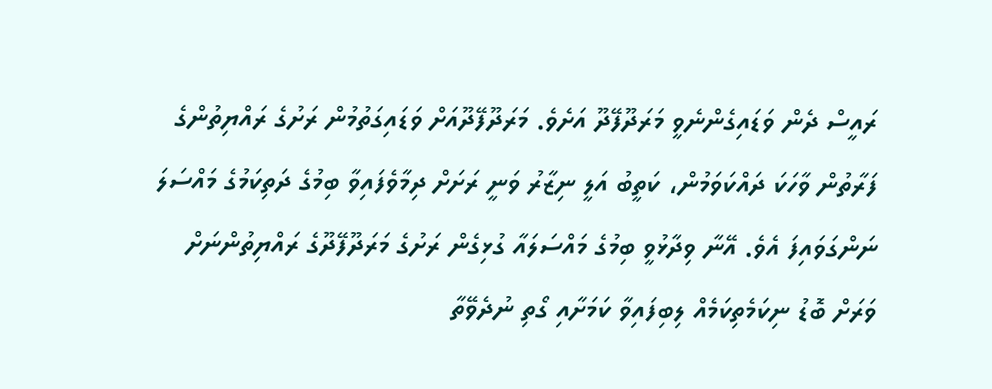ރައީސް ދެން ވަޑައިގެންނެވީ މަރަދޫފޭދޫ އަށެވެ. މަރަދޫފޭދޫއަށް ވަޑައިގަތުމުން ރަށުގެ ރައްޔިތުންގެ ފަރާތުން ވާހަކަ ދައްކަވަމުން، ކަތީބު އަލީ ނިޒާރު ވަނީ ރަށަށް ދިމާވެފައިވާ ބިމުގެ ދަތިކަމުގެ މައްސަލަ ނަންގަވައިފަ އެވެ. އޭނާ ވިދާޅުވީ ބިމުގެ މައްސަލައާ ގުޅިގެން ރަށުގެ މަރަދޫފޭދޫގެ ރައްޔިތުންނަށް ވަރަށް ބޮޑު ނިކަމެތިކަމެއް ލިބިފައިވާ ކަމަށާއި ގޯތި ނުދެވޭތާ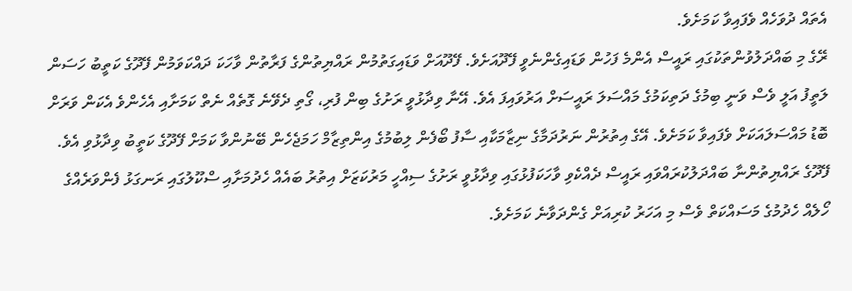އެތައް ދުވަހެއް ވެފައިވާ ކަމަށެވެ.
ރޭގެ މި ބައްދަލުވުންތަކުގައި ރައީސް އެންމެ ފަހުން ވަޑައިގެންނެވީ ފޭދޫއަށެވެ. ފޭދޫއަށް ވަޑައިގަތުމުން ރައްޔިތުންގެ ފަރާތުން ވާހަކަ ދައްކަވަމުން ފޭދޫގެ ކަތީބު ހަސަން ލަތީފު އަލީ ވެސް ވަނީ ބިމުގެ ދަތިކަމުގެ މައްސަލަ ރައީސަށް އަރުވައިފަ އެވެ. އޭނާ ވިދާޅުވީ ރަށުގެ ބިން ފުރި، ގޯތި ދެވޭނެ ގޮތެއް ނެތް ކަމަށާއި އެހެންވެ އެކަން ވަރަށް ބޮޑު މައްސަލައަކަށް ވެފައިވާ ކަމަށެވެ. އޭގެ އިތުރުން ނަރުދަމާގެ ނިޒާމަކާއި ސާފު ބޯފެން ލިބުމުގެ އިންތިޒާމް ހަމަޖެހެން ބޭނުންވާ ކަމަށް ފޭދޫގެ ކަތީބު ވިދާޅުވި އެވެ.
ފޭދޫގެ ރައްޔިތުންނާ ބައްދަލުކުރައްވައި ރައީސް ދެއްކެވި ވާހަކަފުޅުގައި ވިދާޅުވީ ރަށުގެ ސިއްހީ މަރުކަޒަށް އިތުރު ބައެއް ހެދުމަށާއި ސްކޫލުގައި ރަނގަޅު ފެންވަރެއްގެ ހޯލެއް ހެދުމުގެ މަސައްކަތް ވެސް މި އަހަރު ކުރިއަށް ގެންދަވާނެ ކަމަށެވެ.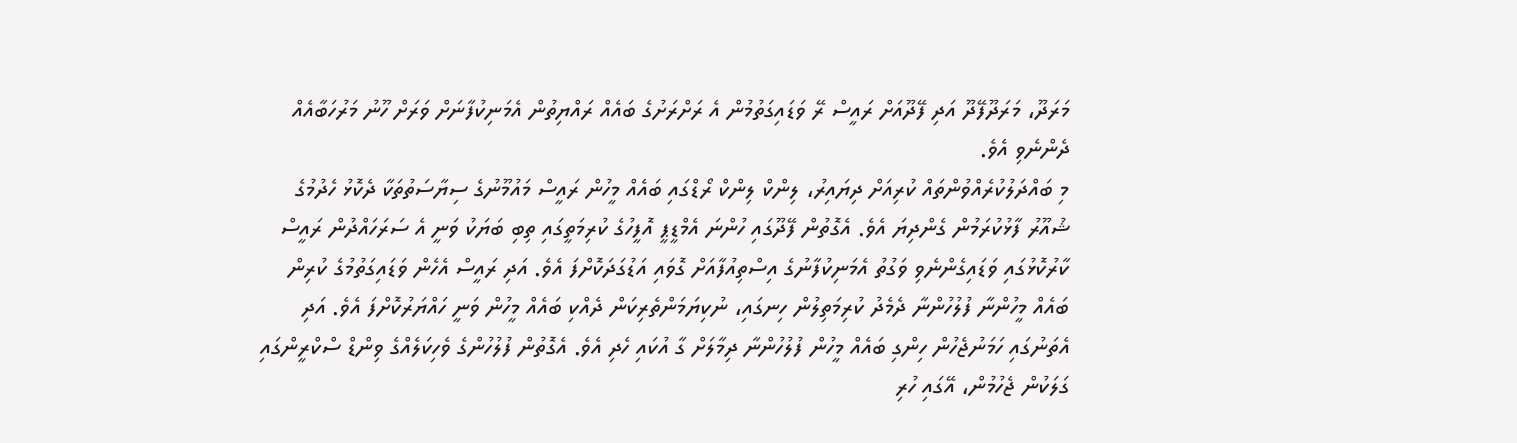މަރަދޫ، މަރަދޫފޭދޫ އަދި ފޭދޫއަށް ރައީސް ރޭ ވަޑައިގަތުމުން އެ ރަށްރަށުގެ ބައެއް ރައްޔިތުން އެމަނިކުފާނަށް ވަރަށް ހޫނު މަރުހަބާއެއް ދެންނެވި އެވެ.
މި ބައްދަލުކުރެއްވުންތައް ކުރިއަށް ދިޔައިރު، ލިންކް ލިންކް ރޯޑްގައި ބައެއް މީހުން ރައީސް މައުމޫނުގެ ސިޔާސަތުތަކާ ދެކޮޅު ހެދުމުގެ ޝުއޫރު ފާޅުކުރަމުން ގެންދިޔަ އެވެ. އެގޮތުން ފޭދޫގައި ހުންނަ އެމްޑީޕީ އޮފީހުގެ ކުރިމަތީގައި ތިބި ބަޔަކު ވަނީ އެ ސަރަހައްދުން ރައީސް ކާރުކޮޅުގައި ވަޑައިގެންނެވި ވަގުތު އެމަނިކުފާނުގެ އިސްތިއުފާއަށް ގޮވައި އަޑުގަދަކޮށްފަ އެވެ. އަދި ރައީސް އެހެން ވަޑައިގަތުމުގެ ކުރިން ބައެއް މީހުންނާ ފުލުހުންނާ ދެމެދު ކުރިމަތިލުން ހިނގައި، ނުކިޔަމަންތެރިކަން ދެއްކި ބައެއް މީހުން ވަނީ ހައްޔަރުކޮށްފަ އެވެ. އަދި އެތަނުގައި ހަމަނުޖެހުން ހިންގި ބައެއް މީހުން ފުލުހުންނާ ދިމާލަށް ގާ އުކައި ހެދި އެވެ. އެގޮތުން ފުލުހުންގެ ވެހިކަލެއްގެ ވިންޑް ސްކްރީންގައި ގަލަކުން ޖެހުމުން، އޭގައި ހުރި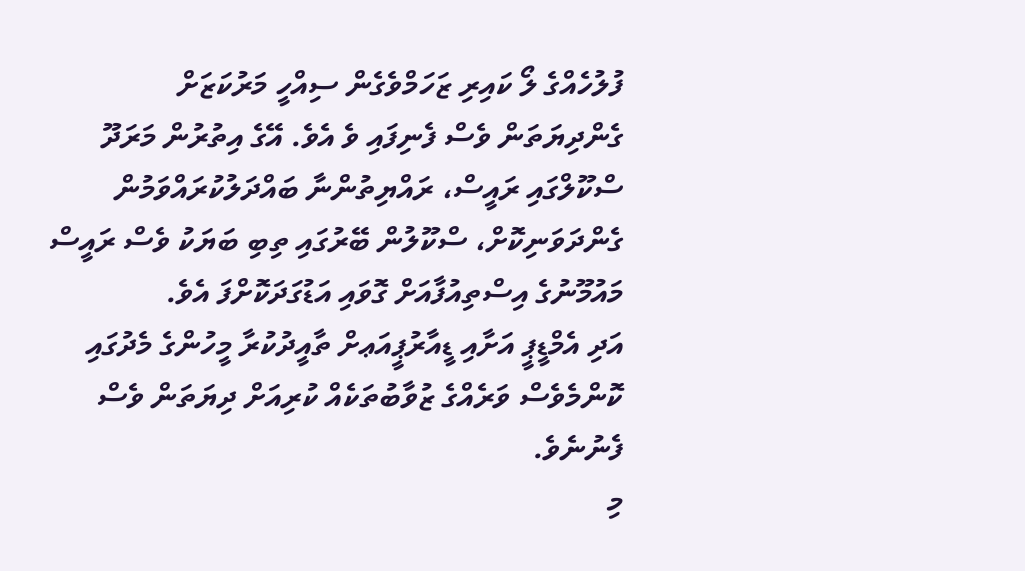ފުލުހެއްގެ ލޯ ކައިރި ޒަހަމްވެގެން ސިއްހީ މަރުކަޒަށް ގެންދިޔަތަން ވެސް ފެނިފައި ވެ އެވެ. އޭގެ އިތުރުން މަރަދޫ ސްކޫލްގައި ރައީސް، ރައްޔިތުންނާ ބައްދަލުކުރައްވަމުން ގެންދަވަނިކޮށް، ސްކޫލުން ބޭރުގައި ތިބި ބަޔަކު ވެސް ރައީސް މައުމޫނުގެ އިސްތިއުފާއަށް ގޮވައި އަޑުގަދަކޮށްފަ އެވެ.
އަދި އެމްޑީޕީ އަށާއި ޑީއާރުޕީއަޢށް ތާއީދުކުރާ މީހުންގެ މެދުގައި ކޮންމެވެސް ވަރެއްގެ ޒުވާބުތަކެއް ކުރިއަށް ދިޔަތަން ވެސް ފެނުނެވެ.
މި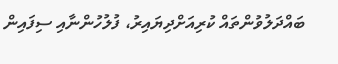ބައްދަލުވުންތައް ކުރިއަށްދިޔައިރު، ފުލުހުންނާއި ސިފައިން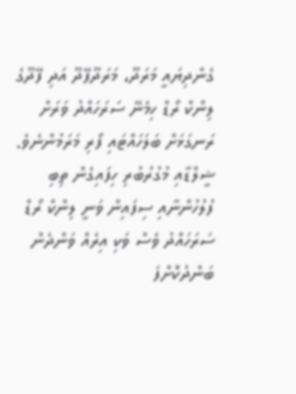ގެންދިޔައީ މަރަދޫ، މަރަދޫފޭދޫ އަދި ފޭދޫގެ ލިންކް ރޯޑް ހިމެނޭ ސަރަހައްދު ވަރަށް ރަނގަޅަށް ބަލަހައްޓައި ފޯރި މަރަމުންނެވެ. ޝީލްޑާއި މުގުރުބުރި ހިފައިގެން ތިބި ފުލުހުންނާއި ސިފައިން ވަނީ ލިންކް ރޯޑް ސަރަހައްދު ވެސް ވަކި އިރެއް ވަންދެން ބަންދުކޮށްފަ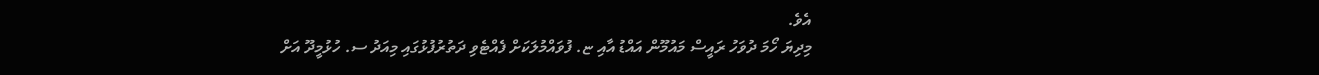އެވެ.
މިދިޔަ ހޯމަ ދުވަހު ރައީސް މައުމޫން އައްޑު އާއި ޏ. ފުވައްމުލަކަށް ފެއްޓެވި ދަތުރުފުޅުގައި މިއަދު ސ. ހުޅުމީދޫ އަށް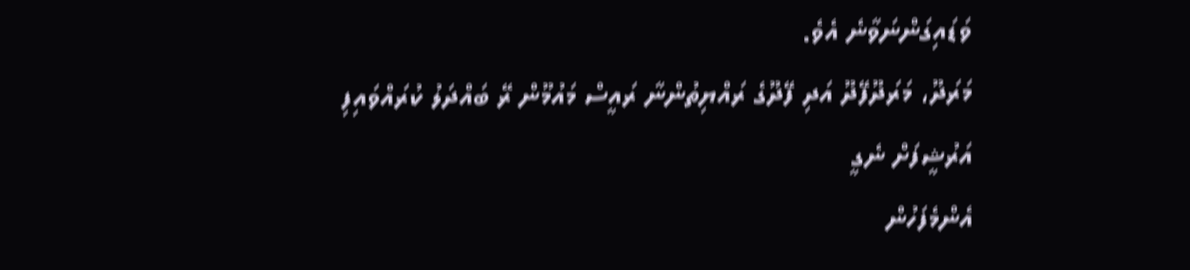ވަޑައިގަންނަވާނެ އެވެ.
މަރަދޫ، މަރަދޫފޭދޫ އަދި ފޭދޫގެ ރައްޔިތުންނާ ރައީސް މައުމޫން ރޭ ބައްދަލު ކުރައްވައިފި
އަރުޝީފަށް ނެގީ
އެންމެފަހުން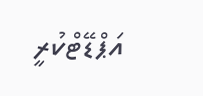އަޕްޑޭޓްކުރީ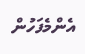އެންމެފަހުން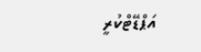އަޕްޑޭޓްކުރީ